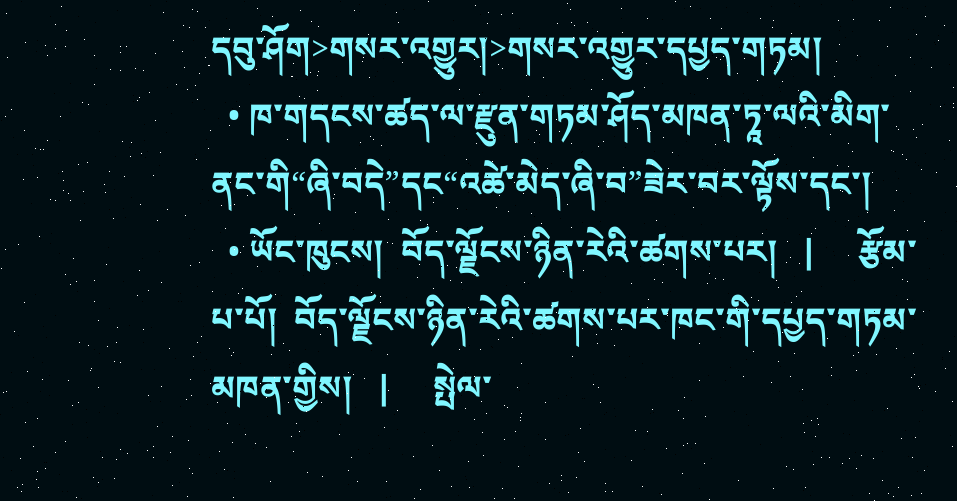དབུ་ཤོག>གསར་འགྱུར།>གསར་འགྱུར་དཔྱད་གཏམ།
  • ཁ་གདངས་ཚད་ལ་རྫུན་གཏམ་ཤོད་མཁན་ཏཱ་ལའི་མིག་ནང་གི“ཞི་བདེ”དང“འཚེ་མེད་ཞི་བ”ཟེར་བར་ལྟོས་དང་།
  • ཡོང་ཁུངས།  བོད་ལྗོངས་ཉིན་རེའི་ཚགས་པར།   |     རྩོམ་པ་པོ།  བོད་ལྗོངས་ཉིན་རེའི་ཚགས་པར་ཁང་གི་དཔྱད་གཏམ་མཁན་གྱིས།   |     སྤེལ་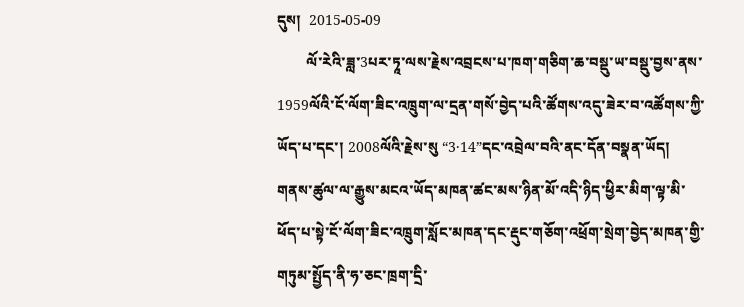དུས།  2015-05-09
        ལོ་རེའི་ཟླ་3པར་ཏཱ་ལས་རྗེས་འབྲངས་པ་ཁག་གཅིག་ཆ་བསྡུ་ཡ་བསྡུ་བྱས་ནས་1959ལོའི་ངོ་ལོག་ཟིང་འཁྲུག་ལ་དྲན་གསོ་བྱེད་པའི་ཚོགས་འདུ་ཟེར་བ་འཚོགས་ཀྱི་ཡོད་པ་དང་། 2008ལོའི་རྗེས་སུ “3·14”དང་འབྲེལ་བའི་ནང་དོན་བསྣན་ཡོད། གནས་ཚུལ་ལ་རྒྱུས་མངའ་ཡོད་མཁན་ཚང་མས་ཉིན་མོ་འདི་ཉིད་ཕྱིར་མིག་ལྟ་མི་ཕོད་པ་སྟེ་ངོ་ལོག་ཟིང་འཁྲུག་སློང་མཁན་དང་རྡུང་གཅོག་འཕྲོག་སྲེག་བྱེད་མཁན་གྱི་གཏུམ་སྤྱོད་ནི་ཧ་ཅང་ཁྲག་དྲི་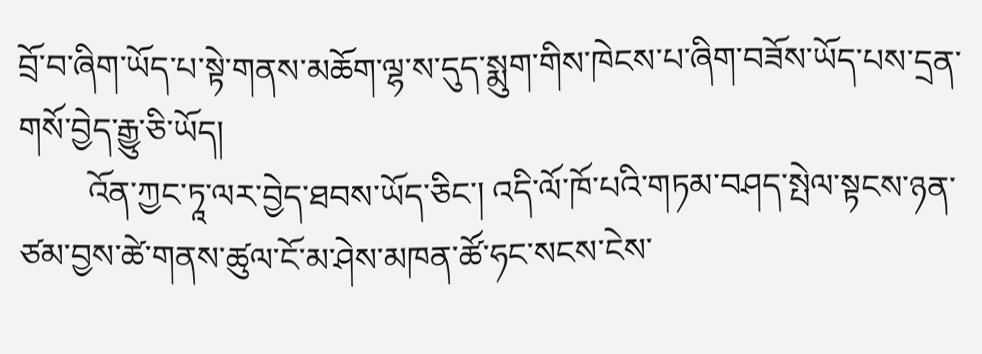བྲོ་བ་ཞིག་ཡོད་པ་སྟེ་གནས་མཆོག་ལྷ་ས་དུད་སྨུག་གིས་ཁེངས་པ་ཞིག་བཟོས་ཡོད་པས་དྲན་གསོ་བྱེད་རྒྱུ་ཅི་ཡོད།
        འོན་ཀྱང་ཏཱ་ལར་བྱེད་ཐབས་ཡོད་ཅིང་། འདི་ལོ་ཁོ་པའི་གཏམ་བཤད་སྤེལ་སྟངས་ཉན་ཙམ་བྱས་ཚེ་གནས་ཚུལ་ངོ་མ་ཤེས་མཁན་ཚོ་ཧང་སངས་ངེས་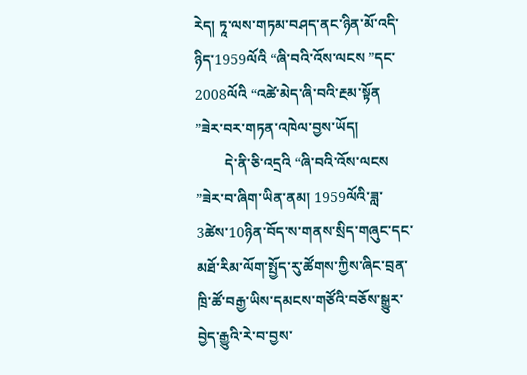རེད། ཏཱ་ལས་གཏམ་བཤད་ནང་ཉིན་མོ་འདི་ཉིད་1959ལོའི “ཞི་བའི་འོས་ལངས ”དང་2008ལོའི “འཚེ་མེད་ཞི་བའི་རྔམ་སྟོན ”ཟེར་བར་གཏན་འཁེལ་བྱས་ཡོད།
        དེ་ནི་ཅི་འདྲའི “ཞི་བའི་འོས་ལངས ”ཟེར་བ་ཞིག་ཡིན་ནམ། 1959ལོའི་ཟླ་3ཚེས་10ཉིན་བོད་ས་གནས་སྲིད་གཞུང་དང་མཐོ་རིམ་ལོག་སྤྱོད་རུ་ཚོགས་ཀྱིས་ཞིང་བྲན་ཁྲི་ཚོ་བརྒྱ་ཡིས་དམངས་གཙོའི་བཅོས་སྒྱུར་བྱེད་རྒྱུའི་རེ་བ་བྱས་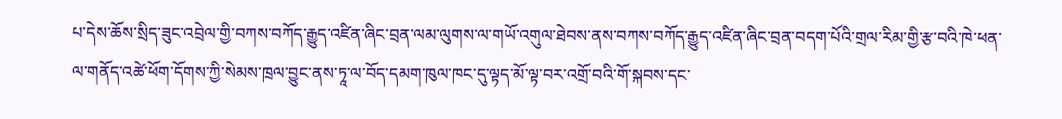པ་དེས་ཆོས་སྲིད་ཟུང་འབྲེལ་གྱི་བཀས་བཀོད་རྒྱུད་འཛིན་ཞིང་བྲན་ལམ་ལུགས་ལ་གཡོ་འགུལ་ཐེབས་ནས་བཀས་བཀོད་རྒྱུད་འཛིན་ཞིང་བྲན་བདག་པོའི་གྲལ་རིམ་གྱི་རྩ་བའི་ཁེ་ཕན་ལ་གནོད་འཚེ་ཕོག་དོགས་ཀྱི་སེམས་ཁྲལ་བྱུང་ནས་ཏཱ་ལ་བོད་དམག་ཁུལ་ཁང་དུ་ལྟད་མོ་ལྟ་བར་འགྲོ་བའི་གོ་སྐབས་དང་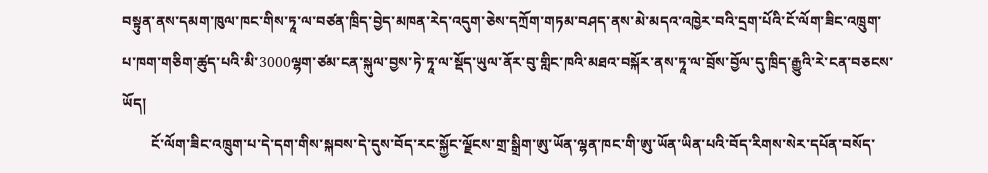བསྟུན་ནས་དམག་ཁུལ་ཁང་གིས་ཏཱ་ལ་བཙན་ཁྲིད་བྱེད་མཁན་རེད་འདུག་ཅེས་དཀྲོག་གཏམ་བཤད་ནས་མེ་མདའ་འཁྱེར་བའི་དྲག་པོའི་ངོ་ལོག་ཟིང་འཁྲུག་པ་ཁག་གཅིག་ཚུད་པའི་མི་3000ལྷག་ཙམ་ངན་སྐུལ་བྱས་ཏེ་ཏཱ་ལ་སྡོད་ཡུལ་ནོར་བུ་གླིང་ཁའི་མཐའ་བསྐོར་ནས་ཏཱ་ལ་བྲོས་བྱོལ་དུ་ཁྲིད་རྒྱུའི་རེ་ངན་བཅངས་ཡོད།
        ངོ་ལོག་ཟིང་འཁྲུག་པ་དེ་དག་གིས་སྐབས་དེ་དུས་བོད་རང་སྐྱོང་ལྗོངས་གྲ་སྒྲིག་ཨུ་ཡོན་ལྷན་ཁང་གི་ཨུ་ཡོན་ཡིན་པའི་བོད་རིགས་སེར་དཔོན་བསོད་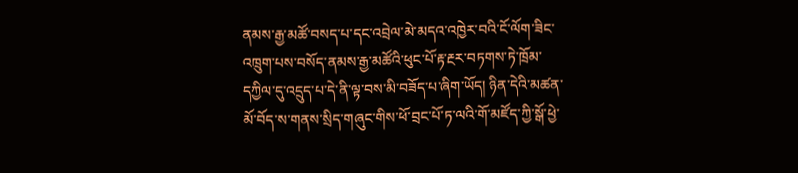ནམས་རྒྱ་མཚོ་བསད་པ་དང་འབྲེལ་མེ་མདའ་འཁྱེར་བའི་ངོ་ལོག་ཟིང་འཁྲུག་པས་བསོད་ནམས་རྒྱ་མཚོའི་ཕུང་པོ་རྟ་རྔར་བཏགས་ཏེ་ཁྲོམ་དཀྱིལ་དུ་འདྲུད་པ་དེ་ནི་ལྟ་བས་མི་བཟོད་པ་ཞིག་ཡོད། ཉིན་དེའི་མཚན་མོ་བོད་ས་གནས་སྲིད་གཞུང་གིས་ཕོ་བྲང་པོ་ཏ་ལའི་གོ་མཛོད་ཀྱི་སྒོ་ཕྱེ་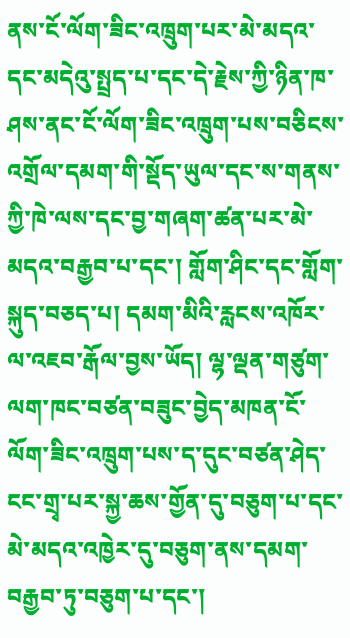ནས་ངོ་ལོག་ཟིང་འཁྲུག་པར་མེ་མདའ་དང་མདེའུ་སྤྲད་པ་དང་དེ་རྗེས་ཀྱི་ཉིན་ཁ་ཤས་ནང་ངོ་ལོག་ཟིང་འཁྲུག་པས་བཅིངས་འགྲོལ་དམག་གི་སྡོད་ཡུལ་དང་ས་གནས་ཀྱི་ཁེ་ལས་དང་བྱ་གཞག་ཚན་པར་མེ་མདའ་བརྒྱབ་པ་དང་། གློག་ཤིང་དང་གློག་སྐུད་བཅད་པ། དམག་མིའི་རླངས་འཁོར་ལ་འཇབ་རྒོལ་བྱས་ཡོད། ལྷ་ལྡན་གཙུག་ལག་ཁང་བཙན་བཟུང་བྱེད་མཁན་ངོ་ལོག་ཟིང་འཁྲུག་པས་ད་དུང་བཙན་ཤེད་ངང་གྲྭ་པར་སྐྱ་ཆས་གྱོན་དུ་བཅུག་པ་དང་མེ་མདའ་འཁྱེར་དུ་བཅུག་ནས་དམག་བརྒྱབ་ཏུ་བཅུག་པ་དང་།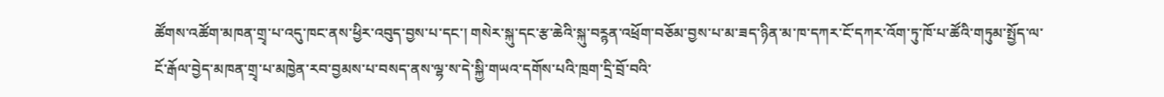ཚོགས་འཚོག་མཁན་གྲྭ་པ་འདུ་ཁང་ནས་ཕྱིར་འབུད་བྱས་པ་དང་། གསེར་སྐུ་དང་རྩ་ཆེའི་སྐུ་བཪྙན་འཕྲོག་བཅོམ་བྱས་པ་མ་ཟད་ཉིན་མ་ཁ་དཀར་ངོ་དཀར་འོག་ཏུ་ཁོ་པ་ཚོའི་གཏུམ་སྤྱོད་ལ་ངོ་རྒོལ་བྱེད་མཁན་གྲྭ་པ་མཁྱེན་རབ་བྱམས་པ་བསད་ནས་ལྷ་ས་དེ་སྐྱི་གཡའ་དགོས་པའི་ཁྲག་དྲི་བྲོ་བའི་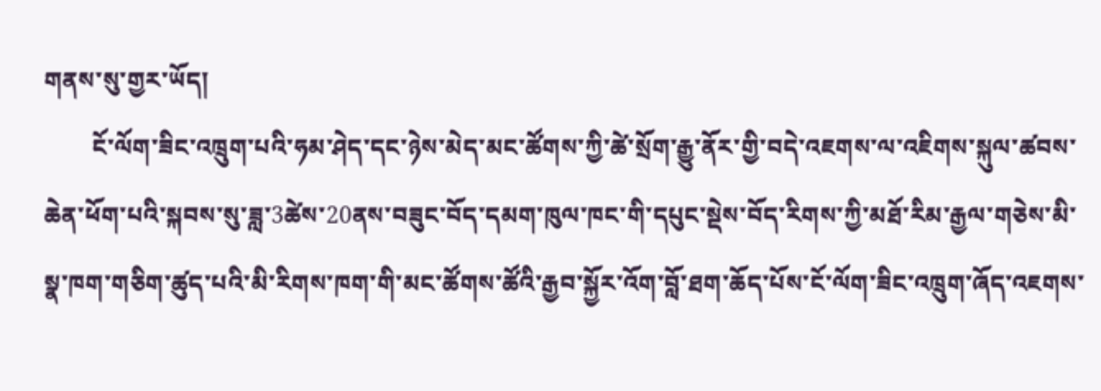གནས་སུ་གྱར་ཡོད།
        ངོ་ལོག་ཟིང་འཁྲུག་པའི་ཧམ་ཤེད་དང་ཉེས་མེད་མང་ཚོགས་ཀྱི་ཚེ་སྲོག་རྒྱུ་ནོར་གྱི་བདེ་འཇགས་ལ་འཇིགས་སྐུལ་ཚབས་ཆེན་ཕོག་པའི་སྐབས་སུ་ཟླ་3ཚེས་20ནས་བཟུང་བོད་དམག་ཁུལ་ཁང་གི་དཔུང་སྡེས་བོད་རིགས་ཀྱི་མཐོ་རིམ་རྒྱལ་གཅེས་མི་སྣ་ཁག་གཅིག་ཚུད་པའི་མི་རིགས་ཁག་གི་མང་ཚོགས་ཚོའི་རྒྱབ་སྐྱོར་འོག་བློ་ཐག་ཆོད་པོས་ངོ་ལོག་ཟིང་འཁྲུག་ཞོད་འཇགས་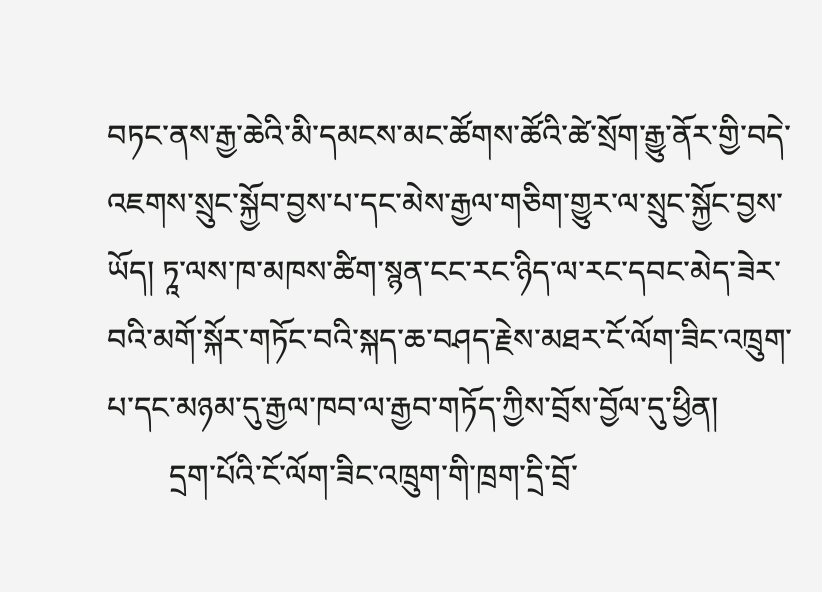བཏང་ནས་རྒྱ་ཆེའི་མི་དམངས་མང་ཚོགས་ཚོའི་ཚེ་སྲོག་རྒྱུ་ནོར་གྱི་བདེ་འཇགས་སྲུང་སྐྱོབ་བྱས་པ་དང་མེས་རྒྱལ་གཅིག་གྱུར་ལ་སྲུང་སྐྱོང་བྱས་ཡོད། ཏཱ་ལས་ཁ་མཁས་ཚིག་སྙན་ངང་རང་ཉིད་ལ་རང་དབང་མེད་ཟེར་བའི་མགོ་སྐོར་གཏོང་བའི་སྐད་ཆ་བཤད་རྗེས་མཐར་ངོ་ལོག་ཟིང་འཁྲུག་པ་དང་མཉམ་དུ་རྒྱལ་ཁབ་ལ་རྒྱབ་གཏོད་ཀྱིས་བྲོས་བྱོལ་དུ་ཕྱིན།
        དྲག་པོའི་ངོ་ལོག་ཟིང་འཁྲུག་གི་ཁྲག་དྲི་བྲོ་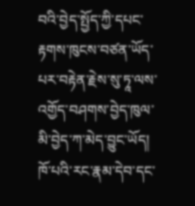བའི་བྱེད་སྤྱོད་ཀྱི་དཔང་རྟགས་ཁུངས་བཙན་ཡོད་པར་བརྟེན་རྗེས་སུ་ཏཱ་ལས་འགྱོད་བཤགས་བྱེད་ཁུལ་མི་བྱེད་ཀ་མེད་བྱུང་ཡོད། ཁོ་པའི་རང་རྣམ་དེབ་དང་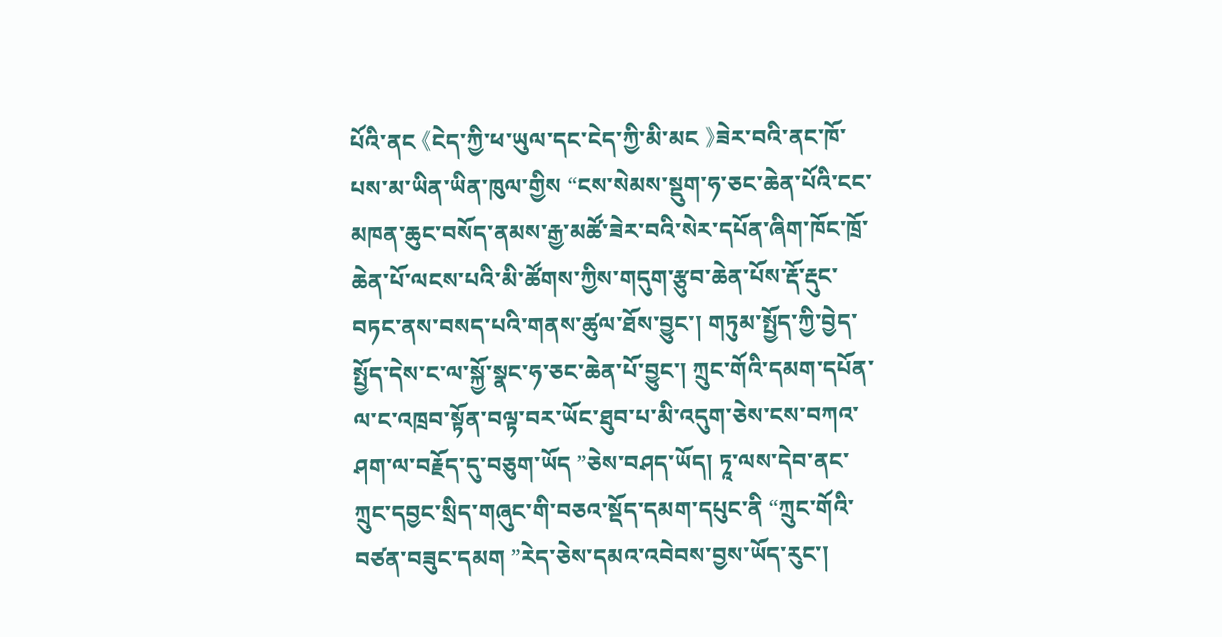པོའི་ནང 《ངེད་ཀྱི་ཕ་ཡུལ་དང་ངེད་ཀྱི་མི་མང 》ཟེར་བའི་ནང་ཁོ་པས་མ་ཡིན་ཡིན་ཁུལ་གྱིས “ངས་སེམས་སྡུག་ཧ་ཅང་ཆེན་པོའི་ངང་མཁན་ཆུང་བསོད་ནམས་རྒྱ་མཚོ་ཟེར་བའི་སེར་དཔོན་ཞིག་ཁོང་ཁྲོ་ཆེན་པོ་ལངས་པའི་མི་ཚོགས་ཀྱིས་གདུག་རྩུབ་ཆེན་པོས་རྡོ་རྡུང་བཏང་ནས་བསད་པའི་གནས་ཚུལ་ཐོས་བྱུང་། གཏུམ་སྤྱོད་ཀྱི་བྱེད་སྤྱོད་དེས་ང་ལ་སྐྱོ་སྣང་ཧ་ཅང་ཆེན་པོ་བྱུང་། ཀྲུང་གོའི་དམག་དཔོན་ལ་ང་འཁྲབ་སྟོན་བལྟ་བར་ཡོང་ཐུབ་པ་མི་འདུག་ཅེས་ངས་བཀའ་ཤག་ལ་བརྗོད་དུ་བཅུག་ཡོད ”ཅེས་བཤད་ཡོད། ཏཱ་ལས་དེབ་ནང་ཀྲུང་དབྱང་སྲིད་གཞུང་གི་བཅའ་སྡོད་དམག་དཔུང་ནི “ཀྲུང་གོའི་བཙན་བཟུང་དམག ”རེད་ཅེས་དམའ་འབེབས་བྱས་ཡོད་རུང་།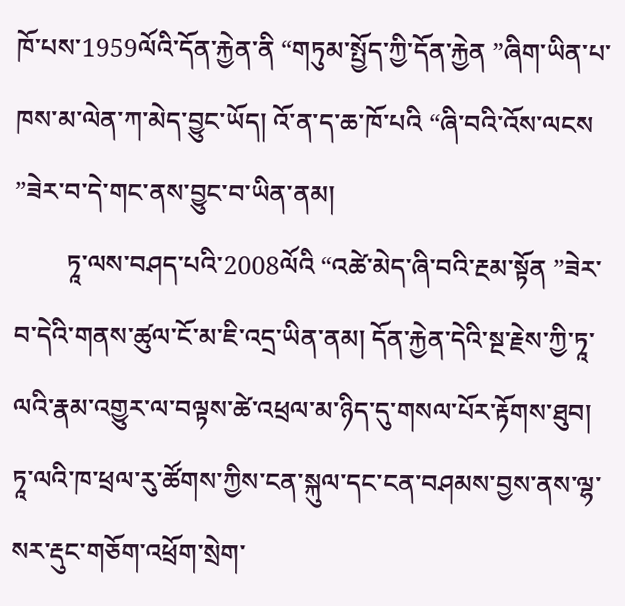ཁོ་པས་1959ལོའི་དོན་རྐྱེན་ནི “གཏུམ་སྤྱོད་ཀྱི་དོན་རྐྱེན ”ཞིག་ཡིན་པ་ཁས་མ་ལེན་ཀ་མེད་བྱུང་ཡོད། འོ་ན་ད་ཆ་ཁོ་པའི “ཞི་བའི་འོས་ལངས ”ཟེར་བ་དེ་གང་ནས་བྱུང་བ་ཡིན་ནམ།
        ཏཱ་ལས་བཤད་པའི་2008ལོའི “འཚེ་མེད་ཞི་བའི་རྔམ་སྟོན ”ཟེར་བ་དེའི་གནས་ཚུལ་ངོ་མ་ཇི་འདྲ་ཡིན་ནམ། དོན་རྐྱེན་དེའི་སྔ་རྗེས་ཀྱི་ཏཱ་ལའི་རྣམ་འགྱུར་ལ་བལྟས་ཚེ་འཕྲལ་མ་ཉིད་དུ་གསལ་པོར་རྟོགས་ཐུབ། ཏཱ་ལའི་ཁ་ཕྲལ་རུ་ཚོགས་ཀྱིས་ངན་སྐུལ་དང་ངན་བཤམས་བྱས་ནས་ལྷ་སར་རྡུང་གཅོག་འཕྲོག་སྲེག་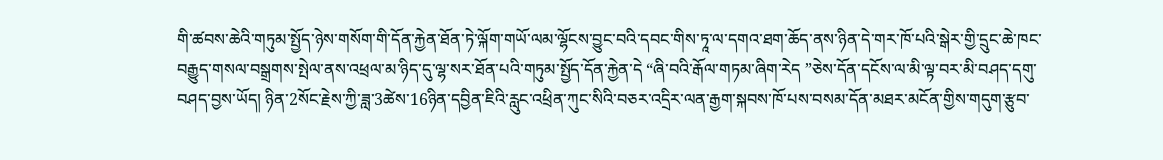གི་ཚབས་ཆེའི་གཏུམ་སྤྱོད་ཉེས་གསོག་གི་དོན་རྐྱེན་ཐོན་ཏེ་ལྐོག་གཡོ་ལམ་ལྷོངས་བྱུང་བའི་དབང་གིས་ཏཱ་ལ་དགའ་ཐག་ཆོད་ནས་ཉིན་དེ་གར་ཁོ་པའི་སྒེར་གྱི་དྲུང་ཆེ་ཁང་བརྒྱུད་གསལ་བསྒྲགས་སྤེལ་ནས་འཕྲལ་མ་ཉིད་དུ་ལྷ་སར་ཐོན་པའི་གཏུམ་སྤྱོད་དོན་རྐྱེན་དེ “ཞི་བའི་རྒོལ་གཏམ་ཞིག་རེད ”ཅེས་དོན་དངོས་ལ་མི་ལྟ་བར་མི་བཤད་དགུ་བཤད་བྱས་ཡོད། ཉིན་2སོང་རྗེས་ཀྱི་ཟླ་3ཚེས་16ཉིན་དབྱིན་ཇིའི་རླུང་འཕྲིན་ཀུང་སིའི་བཅར་འདྲིར་ལན་རྒྱག་སྐབས་ཁོ་པས་བསམ་དོན་མཐར་མངོན་གྱིས་གདུག་རྩུབ་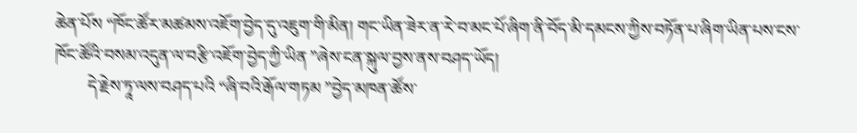ཆེན་པོས “ཁོང་ཚོར་མཚམས་འཇོག་བྱེད་དུ་འཇུག་གི་མིན། གང་ཡིན་ཟེར་ན་རེ་བ་མང་པོ་ཞིག་ནི་བོད་མི་དམངས་ཀྱིས་བཏོན་པ་ཞིག་ཡིན་པས་ངས་ཁོང་ཚོའི་བསམ་འདུན་ལ་བརྩི་འཇོག་བྱེད་ཀྱི་ཡིན ”ཞེས་ངན་སྐུལ་བྱས་ནས་བཤད་ཡོད།
        དེ་རྗེས་ཏཱ་ལས་བཤད་པའི “ཞི་བའི་རྒོལ་གཏམ ”བྱེད་མཁན་ཚོས་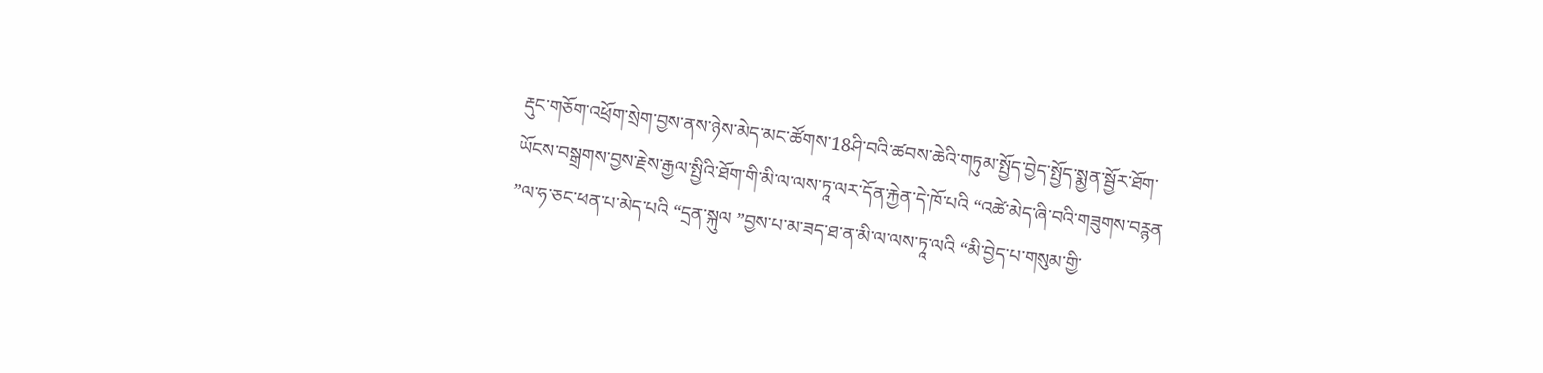རྡུང་གཅོག་འཕྲོག་སྲེག་བྱས་ནས་ཉེས་མེད་མང་ཚོགས་18ཤི་བའི་ཚབས་ཆེའི་གཏུམ་སྤྱོད་བྱེད་སྤྱོད་སྨྱན་སྦྱོར་ཐོག་ཡོངས་བསྒྲགས་བྱས་རྗེས་རྒྱལ་སྤྱིའི་ཐོག་གི་མི་ལ་ལས་ཏཱ་ལར་དོན་རྐྱེན་དེ་ཁོ་པའི “འཚེ་མེད་ཞི་བའི་གཟུགས་བཪྙན ”ལ་ཧ་ཅང་ཕན་པ་མེད་པའི “དྲན་སྐུལ ”བྱས་པ་མ་ཟད་ཐ་ན་མི་ལ་ལས་ཏཱ་ལའི “མི་བྱེད་པ་གསུམ་གྱི་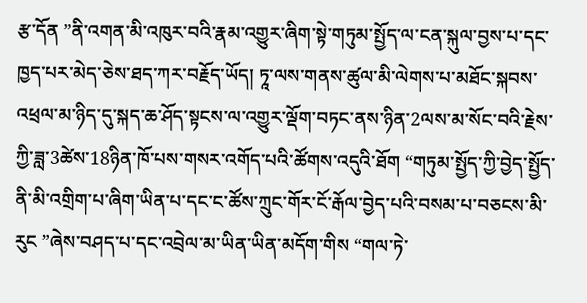རྩ་དོན ”ནི་འགན་མི་འཁུར་བའི་རྣམ་འགྱུར་ཞིག་སྟེ་གཏུམ་སྤྱོད་ལ་ངན་སྐུལ་བྱས་པ་དང་ཁྱད་པར་མེད་ཅེས་ཐད་ཀར་བརྗོད་ཡོད། ཏཱ་ལས་གནས་ཚུལ་མི་ལེགས་པ་མཐོང་སྐབས་འཕྲལ་མ་ཉིད་དུ་སྐད་ཆ་ཤོད་སྟངས་ལ་འགྱུར་ལྡོག་བཏང་ནས་ཉིན་2ལས་མ་སོང་བའི་རྗེས་ཀྱི་ཟླ་3ཚེས་18ཉིན་ཁོ་པས་གསར་འགོད་པའི་ཚོགས་འདུའི་ཐོག “གཏུམ་སྤྱོད་ཀྱི་བྱེད་སྤྱོད་ནི་མི་འགྲིག་པ་ཞིག་ཡིན་པ་དང་ང་ཚོས་ཀྲུང་གོར་ངོ་རྒོལ་བྱེད་པའི་བསམ་པ་བཅངས་མི་རུང ”ཞེས་བཤད་པ་དང་འབྲེལ་མ་ཡིན་ཡིན་མདོག་གིས “གལ་ཏེ་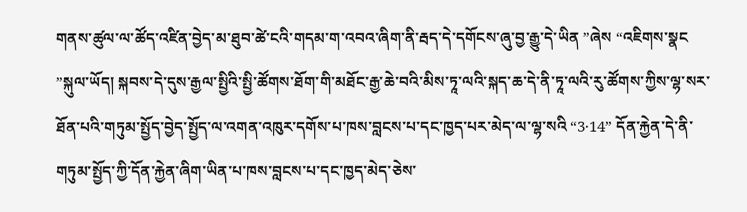གནས་ཚུལ་ལ་ཚོད་འཛིན་བྱེད་མ་ཐུབ་ཚེ་ངའི་གདམ་ག་འབའ་ཞིག་ནི་རྦད་དེ་དགོངས་ཞུ་བྱ་རྒྱུ་དེ་ཡིན ”ཞེས “འཇིགས་སྣང ”སྐུལ་ཡོད། སྐབས་དེ་དུས་རྒྱལ་སྤྱིའི་སྤྱི་ཚོགས་ཐོག་གི་མཐོང་རྒྱ་ཆེ་བའི་མིས་ཏཱ་ལའི་སྐད་ཆ་དེ་ནི་ཏཱ་ལའི་རུ་ཚོགས་ཀྱིས་ལྷ་སར་ཐོན་པའི་གཏུམ་སྤྱོད་བྱེད་སྤྱོད་ལ་འགན་འཁུར་དགོས་པ་ཁས་བླངས་པ་དང་ཁྱད་པར་མེད་ལ་ལྷ་སའི “3·14” དོན་རྐྱེན་དེ་ནི་གཏུམ་སྤྱོད་ཀྱི་དོན་རྐྱེན་ཞིག་ཡིན་པ་ཁས་བླངས་པ་དང་ཁྱད་མེད་ཅེས་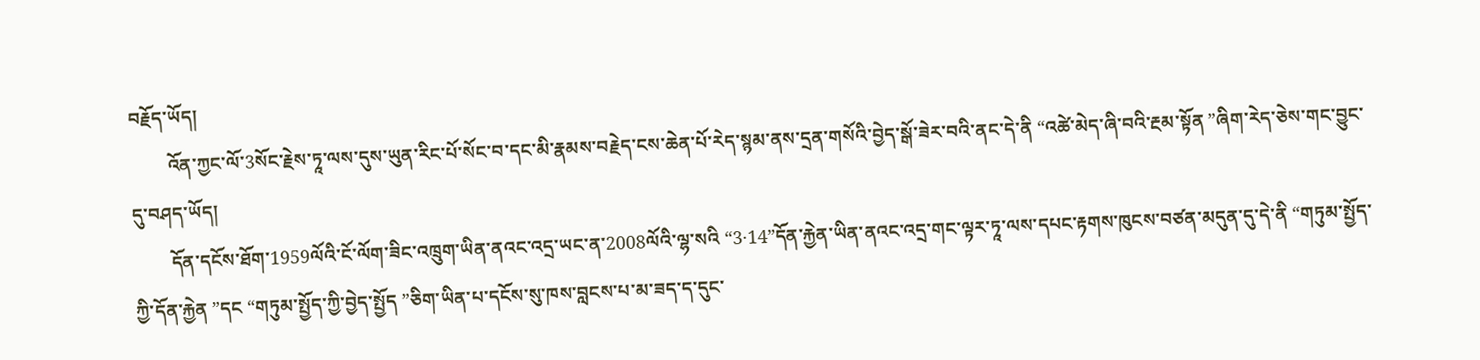བརྗོད་ཡོད།
        འོན་ཀྱང་ལོ་3སོང་རྗེས་ཏཱ་ལས་དུས་ཡུན་རིང་པོ་སོང་བ་དང་མི་རྣམས་བརྗེད་ངས་ཆེན་པོ་རེད་སྙམ་ནས་དྲན་གསོའི་བྱེད་སྒོ་ཟེར་བའི་ནང་དེ་ནི “འཚེ་མེད་ཞི་བའི་རྔམ་སྟོན ”ཞིག་རེད་ཅེས་གང་བྱུང་དུ་བཤད་ཡོད།
        དོན་དངོས་ཐོག་1959ལོའི་ངོ་ལོག་ཟིང་འཁྲུག་ཡིན་ནའང་འདྲ་ཡང་ན་2008ལོའི་ལྷ་སའི “3·14”དོན་རྐྱེན་ཡིན་ནའང་འདྲ་གང་ལྟར་ཏཱ་ལས་དཔང་རྟགས་ཁུངས་བཙན་མདུན་དུ་དེ་ནི “གཏུམ་སྤྱོད་ཀྱི་དོན་རྐྱེན ”དང “གཏུམ་སྤྱོད་ཀྱི་བྱེད་སྤྱོད ”ཅིག་ཡིན་པ་དངོས་སུ་ཁས་བླངས་པ་མ་ཟད་ད་དུང་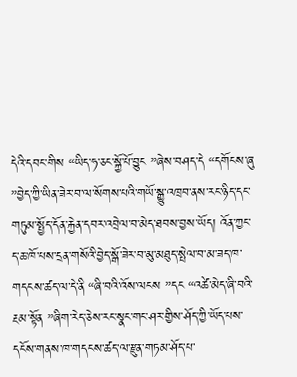དེའི་དབང་གིས “ཡིད་ཧ་ཅང་སྐྱོ་པོ་བྱུང ”ཞེས་བཤད་དེ “དགོངས་ཞུ ”བྱེད་ཀྱི་ཡིན་ཟེར་བ་ལ་སོགས་པའི་གཡོ་སྒྱུ་འཁྲབ་ནས་རང་ཉིད་དང་གཏུམ་སྤྱོད་དོན་རྐྱེན་དབར་འབྲེལ་བ་མེད་ཐབས་བྱས་ཡོད། འོན་ཀྱང་ད་ཆ་ཁོ་པས་དྲན་གསོའི་བྱེད་སྒོ་ཟེར་བ་མུ་མཐུད་སྤེལ་བ་མ་ཟད་ཁ་གདངས་ཚད་ལ་དེ་ནི “ཞི་བའི་འོས་ལངས ”དང “འཚེ་མེད་ཞི་བའི་རྔམ་སྟོན ”ཞིག་རེད་ཅེས་རང་སྣང་གང་ཤར་གྱིས་ཤོད་ཀྱི་ཡོད་པས་དངོས་གནས་ཁ་གདངས་ཚད་ལ་རྫུན་གཏམ་ཤོད་པ་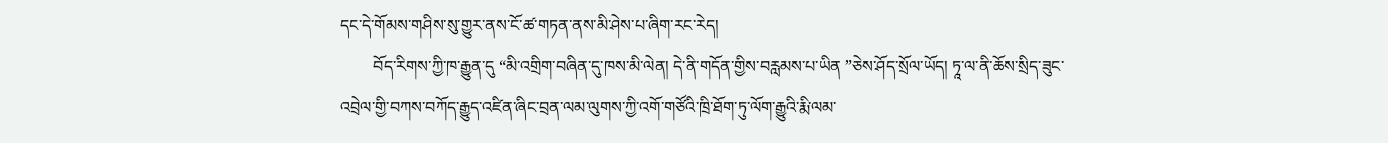དང་དེ་གོམས་གཤིས་སུ་གྱུར་ནས་ངོ་ཚ་གཏན་ནས་མི་ཤེས་པ་ཞིག་རང་རེད།
        བོད་རིགས་ཀྱི་ཁ་རྒྱུན་དུ “མི་འགྲིག་བཞིན་དུ་ཁས་མི་ལེན། དེ་ནི་གདོན་གྱིས་བརླམས་པ་ཡིན ”ཅེས་ཤོད་སྲོལ་ཡོད། ཏཱ་ལ་ནི་ཆོས་སྲིད་ཟུང་འབྲེལ་གྱི་བཀས་བཀོད་རྒྱུད་འཛིན་ཞིང་བྲན་ལམ་ལུགས་ཀྱི་འགོ་གཙོའི་ཁྲི་ཐོག་ཏུ་ལོག་རྒྱུའི་རྨི་ལམ་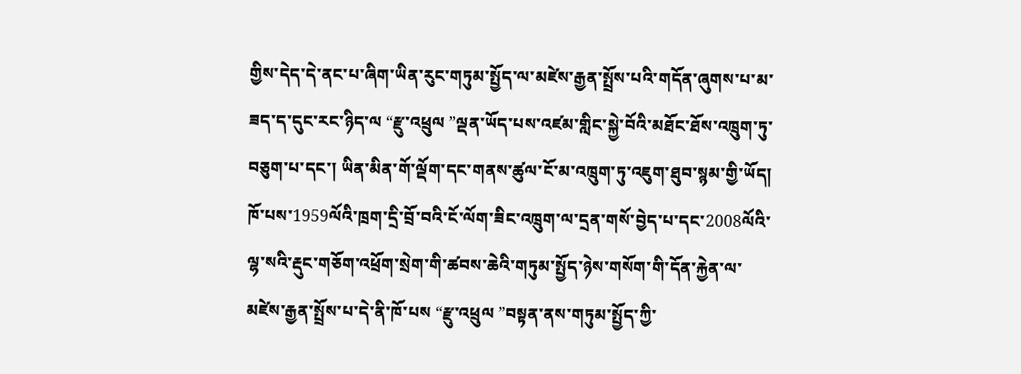གྱིས་དེད་དེ་ནང་པ་ཞིག་ཡིན་རུང་གཏུམ་སྤྱོད་ལ་མཛེས་རྒྱན་སྤྲོས་པའི་གདོན་ཞུགས་པ་མ་ཟད་ད་དུང་རང་ཉིད་ལ “རྫུ་འཕྲུལ ”ལྡན་ཡོད་པས་འཛམ་གླིང་སྐྱེ་བོའི་མཐོང་ཐོས་འཁྲུག་ཏུ་བཅུག་པ་དང་། ཡིན་མིན་གོ་ལྡོག་དང་གནས་ཚུལ་ངོ་མ་འཁྲུག་ཏུ་འཇུག་ཐུབ་སྙམ་གྱི་ཡོད། ཁོ་པས་1959ལོའི་ཁྲག་དྲི་བྲོ་བའི་ངོ་ལོག་ཟིང་འཁྲུག་ལ་དྲན་གསོ་བྱེད་པ་དང་2008ལོའི་ལྷ་སའི་རྡུང་གཅོག་འཕྲོག་སྲེག་གི་ཚབས་ཆེའི་གཏུམ་སྤྱོད་ཉེས་གསོག་གི་དོན་རྐྱེན་ལ་མཛེས་རྒྱན་སྤྲོས་པ་དེ་ནི་ཁོ་པས “རྫུ་འཕྲུལ ”བསྟན་ནས་གཏུམ་སྤྱོད་ཀྱི་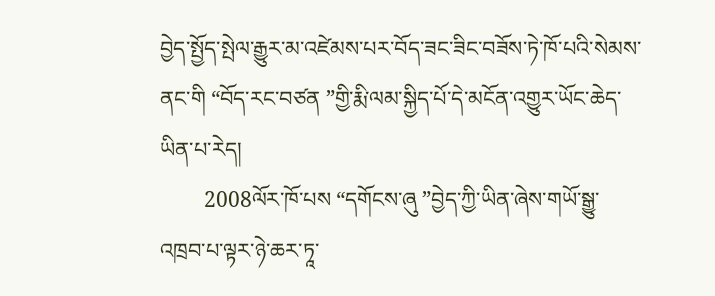བྱེད་སྤྱོད་སྤེལ་རྒྱུར་མ་འཛེམས་པར་བོད་ཟང་ཟིང་བཟོས་ཏེ་ཁོ་པའི་སེམས་ནང་གི “བོད་རང་བཙན ”གྱི་རྨི་ལམ་སྐྱིད་པོ་དེ་མངོན་འགྱུར་ཡོང་ཆེད་ཡིན་པ་རེད།
        2008ལོར་ཁོ་པས “དགོངས་ཞུ ”བྱེད་ཀྱི་ཡིན་ཞེས་གཡོ་སྒྱུ་འཁྲབ་པ་ལྟར་ཉེ་ཆར་ཏཱ་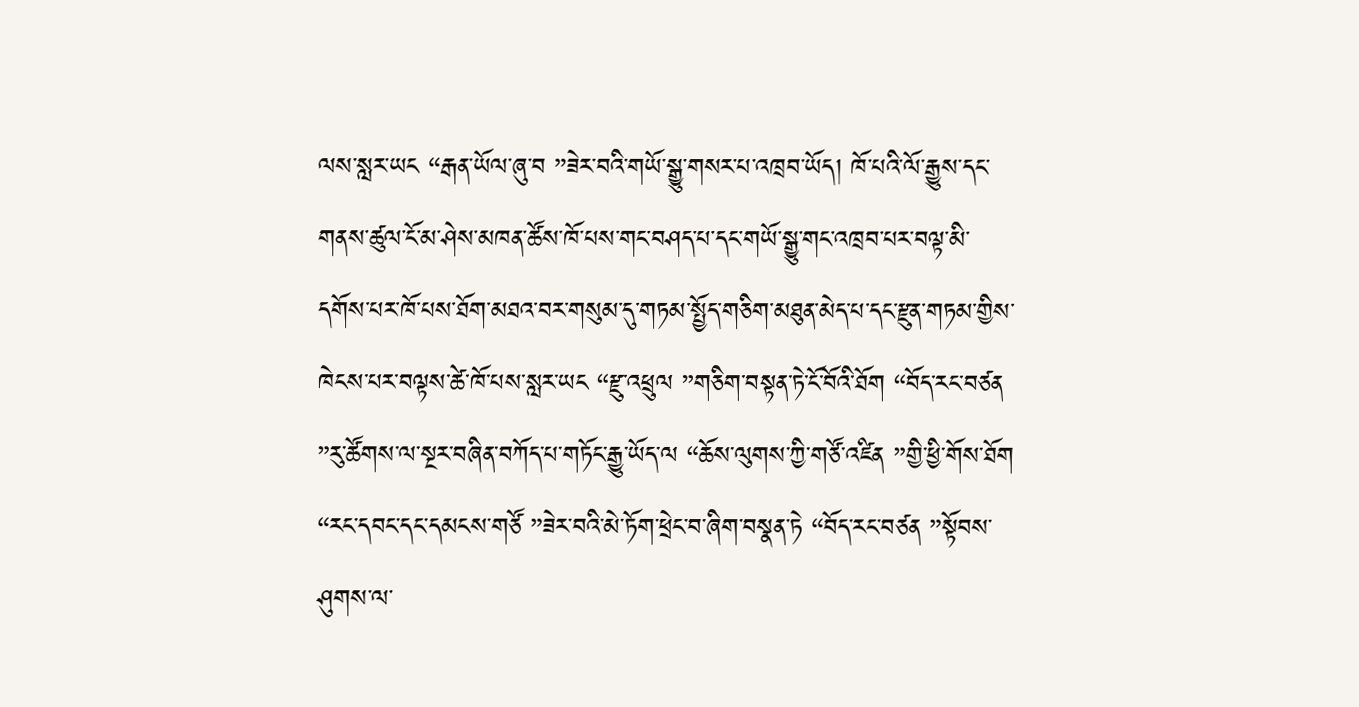ལས་སླར་ཡང “རྒན་ཡོལ་ཞུ་བ ”ཟེར་བའི་གཡོ་སྒྱུ་གསར་པ་འཁྲབ་ཡོད། ཁོ་པའི་ལོ་རྒྱུས་དང་གནས་ཚུལ་ངོ་མ་ཤེས་མཁན་ཚོས་ཁོ་པས་གང་བཤད་པ་དང་གཡོ་སྒྱུ་གང་འཁྲབ་པར་བལྟ་མི་དགོས་པར་ཁོ་པས་ཐོག་མཐའ་བར་གསུམ་དུ་གཏམ་སྤྱོད་གཅིག་མཐུན་མེད་པ་དང་རྫུན་གཏམ་གྱིས་ཁེངས་པར་བལྟས་ཚེ་ཁོ་པས་སླར་ཡང “རྫུ་འཕྲུལ ”གཅིག་བསྟན་ཏེ་ངོ་བོའི་ཐོག “བོད་རང་བཙན ”རུ་ཚོགས་ལ་སྔར་བཞིན་བཀོད་པ་གཏོང་རྒྱུ་ཡོད་ལ “ཆོས་ལུགས་ཀྱི་གཙོ་འཛིན ”གྱི་ཕྱི་གོས་ཐོག “རང་དབང་དང་དམངས་གཙོ ”ཟེར་བའི་མེ་ཏོག་ཕྲེང་བ་ཞིག་བསྣན་ཏེ “བོད་རང་བཙན ”སྟོབས་ཤུགས་ལ་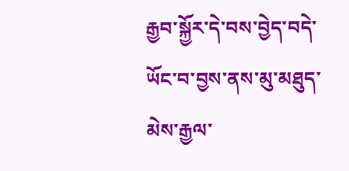རྒྱབ་སྐྱོར་དེ་བས་བྱེད་བདེ་ཡོང་བ་བྱས་ནས་མུ་མཐུད་མེས་རྒྱལ་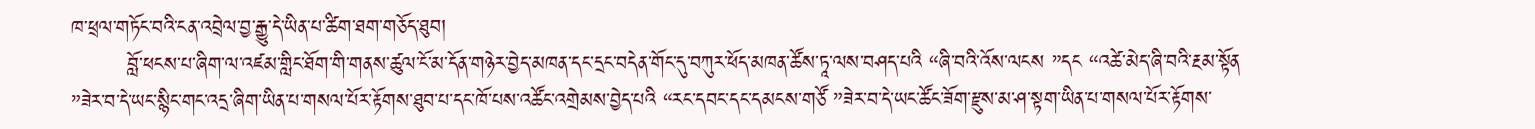ཁ་ཕྲལ་གཏོང་བའི་ངན་འབྲེལ་བྱ་རྒྱུ་དེ་ཡིན་པ་ཚིག་ཐག་གཅོད་ཐུབ།
        བློ་ཕངས་པ་ཞིག་ལ་འཛམ་གླིང་ཐོག་གི་གནས་ཚུལ་ངོ་མ་དོན་གཉེར་བྱེད་མཁན་དང་དྲང་བདེན་གོང་དུ་བཀུར་ཕོད་མཁན་ཚོས་ཏཱ་ལས་བཤད་པའི “ཞི་བའི་འོས་ལངས ”དང “འཚེ་མེད་ཞི་བའི་རྔམ་སྟོན ”ཟེར་བ་དེ་ཡང་སྙིང་གང་འདྲ་ཞིག་ཡིན་པ་གསལ་པོར་རྟོགས་ཐུབ་པ་དང་ཁོ་པས་འཚོང་འགྲེམས་བྱེད་པའི “རང་དབང་དང་དམངས་གཙོ ”ཟེར་བ་དེ་ཡང་ཚོང་ཟོག་རྫུས་མ་ཤ་སྟག་ཡིན་པ་གསལ་པོར་རྟོགས་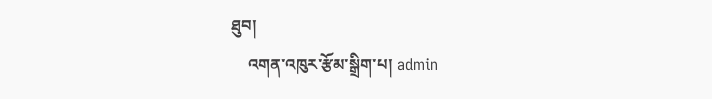ཐུབ།
    འགན་འཁུར་རྩོམ་སྒྲིག་པ། admin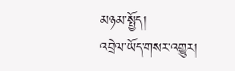མཉམ་སྤྱོད།
འབྲེལ་ཡོད་གསར་འགྱུར།